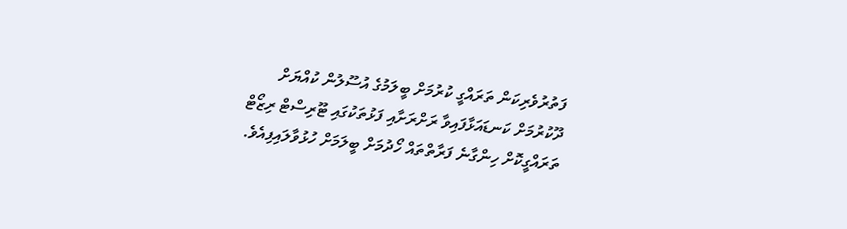ފަތުރުވެރިކަން ތަރައްގީ ކުރުމަށް ބީލަމުގެ އުސޫލުން ކުއްޔަށް ދޫކުރުމަށް ކަނޑައަޅާފައިވާ ރަށްރަށާއި ފަޅުތަކުގައި ޓޫރިސްޓް ރިޒޯޓް ތަރައްގީކޮށް ހިންގާނެ ފަރާތްތައް ހޯދުމަށް ބީލަމަށް ހުޅުވާލައިފިއެވެ.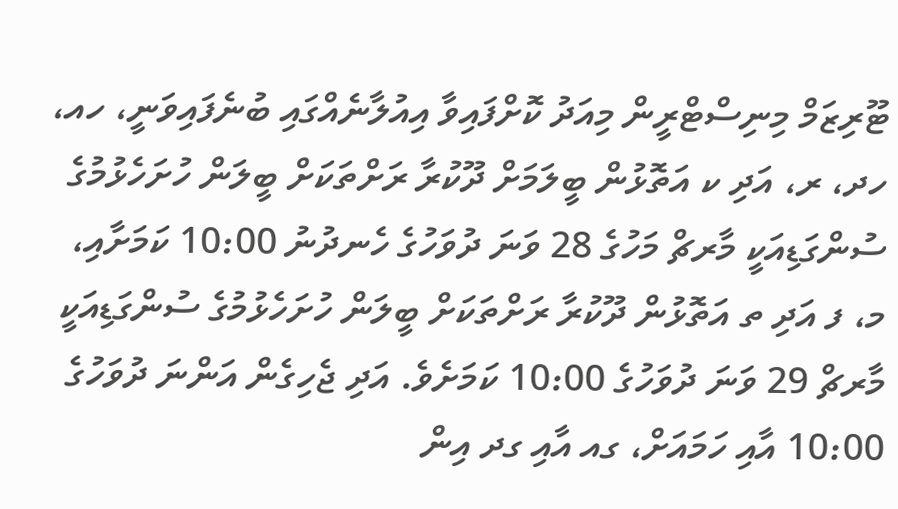ޓޫރިޒަމް މިނިސްޓްރީން މިއަދު ކޮށްފައިވާ އިއުލާނެއްގައި ބުނެފައިވަނީ، ހއ، ހދ، ރ، އަދި ކ އަތޮޅުން ބީލަމަށް ދޫކުރާ ރަށްތަކަށް ބީލަން ހުށަހެޅުމުގެ ސުންގަޑިއަކީ މާރޗް މަހުގެ 28 ވަނަ ދުވަހުގެ ހެނދުނު 10:00 ކަމަށާއި، މ، ފ އަދި ތ އަތޮޅުން ދޫކުރާ ރަށްތަކަށް ބީލަން ހުށަހެޅުމުގެ ސުންގަޑިއަކީ މާރޗް 29 ވަނަ ދުވަހުގެ 10:00 ކަމަށެވެ. އަދި ޖެހިގެން އަންނަ ދުވަހުގެ 10:00 އާއި ހަމައަށް، ގއ އާއި ގދ އިން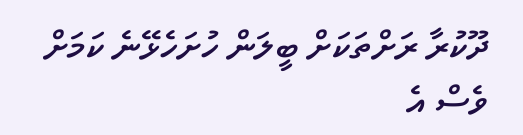ދޫކުރާ ރަށްތަކަށް ބީލަން ހުށަހެޅޭނެ ކަމަށް ވެސް އެ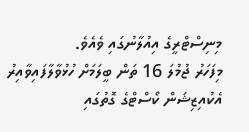މިނިސްޓްރީގެ އިއުލާނުގައި ވެއެވެ.
މިފަހަރު ޖުމުލަ 16 ތަން ބީލަމަށް ހުޅުވާލާފައިވާއިރު އެކުއިޒިޝަން ކޯސްޓްގެ ގޮތުގައި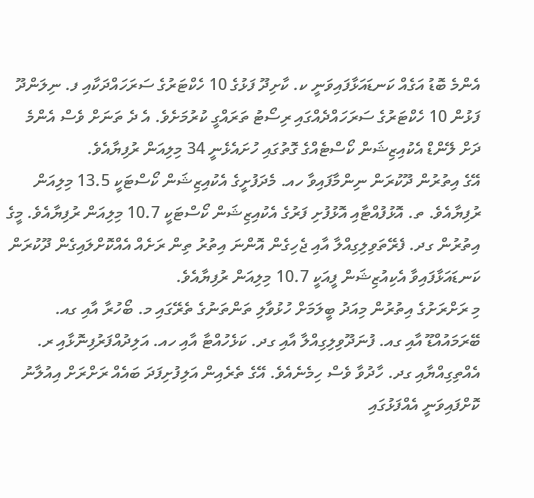އެންމެ ބޮޑު އަގެއް ކަނޑައަޅާފައިވަނީ ކ. ކާށިދޫ ފަޅުގެ 10 ހެކްޓަރުގެ ސަރަހައްދަކާއި ފ. ނިލަންދޫ ފަޅުން 10 ހެކްޓަރުގެ ސަރަހައްދެއްގައި ރިސޯޓު ތަރައްގީ ކުރުމަށެވެ. އެ ދެ ތަނަށް ވެސް އެންމެ ދަށް ލޭންޑް އެކުއިޒިޝަން ކޯސްޓެއްގެ ގޮތުގައި ހުށައެޅެނީ 34 މިލިއަން ރުފިޔާއެވެ.
އޭގެ އިތުރުން ދޫކުރަން ނިންމާފައިވާ ހއ. މެދަފުށީގެ އެކުއިޒިޝަން ކޯސްޓަކީ 13.5 މިލިއަން ރުފިޔާއެވެ. ތ. އޮޅުފުއްޓާއި އޮޅުފުށި ފަރުގެ އެކުއިޒިޝަން ކޯސްޓަކީ 10.7 މިލިއަން ރުފިޔާއެވެ. މީގެ އިތުރުން ގދ. ފެރޭތަވިލިގިއްލާ އާއި ޖެހިގެން އޮންނަ އިތުރު ތިން ރަށެއް އެއްކޮށްލައިގެން ދޫކުރަން ކަނޑައަޅާފައިވާ އެކިއުޒިޝަން ފީއަކީ 10.7 މިލިއަން ރުފިޔާއެވެ.
މި ރަށްރަށުގެ އިތުރުން މިއަދު ބީލަމަށް ހުޅުވާލި ތަންތަނުގެ ތެރޭގައި މ. ބޯހުރާ އާއި ގއ. ބޭރަމައުއްޑޫ އާއި ގއ. ފުނަދޫވިލިގިއްލާ އާއި ގދ. ކަޅެހުއްޓާ އާއި ހއ. އަލިދުއްފަރުފިނޮޅާއި ރ. އެއްތިގިއްޔާއި ގދ. ހާދުވާ ވެސް ހިމެނެއެވެ. އޭގެ ތެރެއިން އަލިފުށިފަދަ ބައެއް ރަށްރަށް އިއުލާނު ކޮށްފައިވަނީ އެއްފަޅުގައި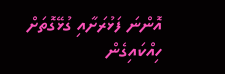އޮންނަ ފަޅުރަށާއި ގުޅޭގޮތަށް ހިއްކައިގެން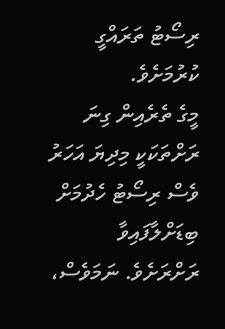ރިސޯޓު ތަރައްގީ ކުރުމަށެވެ.
މީގެ ތެރެއިން ގިނަ ރަށްތަކަކީ މިދިޔަ އަހަރު ވެސް ރިސޯޓު ހެދުމަށް ބިޑަށްލާފައިވާ ރަށްރަށެވެ. ނަމަވެސް،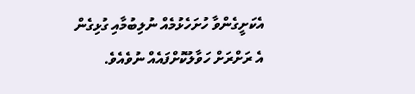އެކަށީގެންވާ ހުށަހެޅުމެއް ނުލިބުމާއި ގުޅިގެން އެ ރަށްރަށް ހަވާލުކޮށްފައެއް ނުވެއެވެ.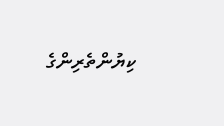ކިޔުންތެރިންގެ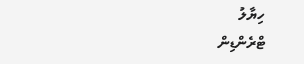ހިޔާލު
ޓްރެންޑިން